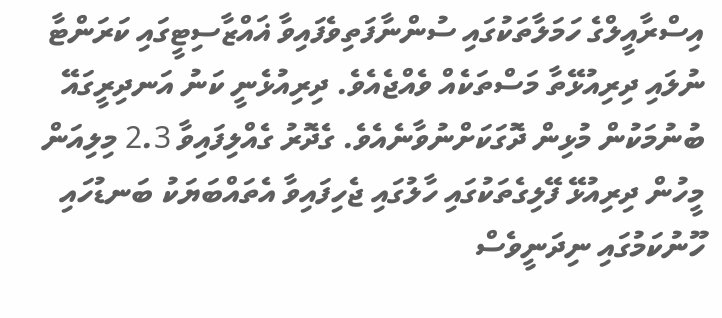އިސްރާއީލްގެ ހަމަލާތަކުގައި ސުންނާފަތިވެފައިވާ ޣައްޒާސިޓީގައި ކަރަންޓާ ނުލައި ދިރިއުޅޭތާ މަސްތަކެއް ވެއްޖެއެވެ. ދިރިއުޅެނީ ކަނު އަނދިރީގައޭ ބުނުމަކުން މުޅިން ދޮގަކަށްނުވާނެއެވެ. ގެދޮރު ގެއްލިފައިވާ 2.3 މިލިއަން މީހުން ދިރިއުޅޭ ފޭލިގެތަކުގައި ހާލުގައި ޖެހިފައިވާ އެތައްބަޔަކު ބަނޑުހައި ހޫނުކަމުގައި ނިދަނީވެސް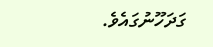ގަދަހޫނުގައެވެ.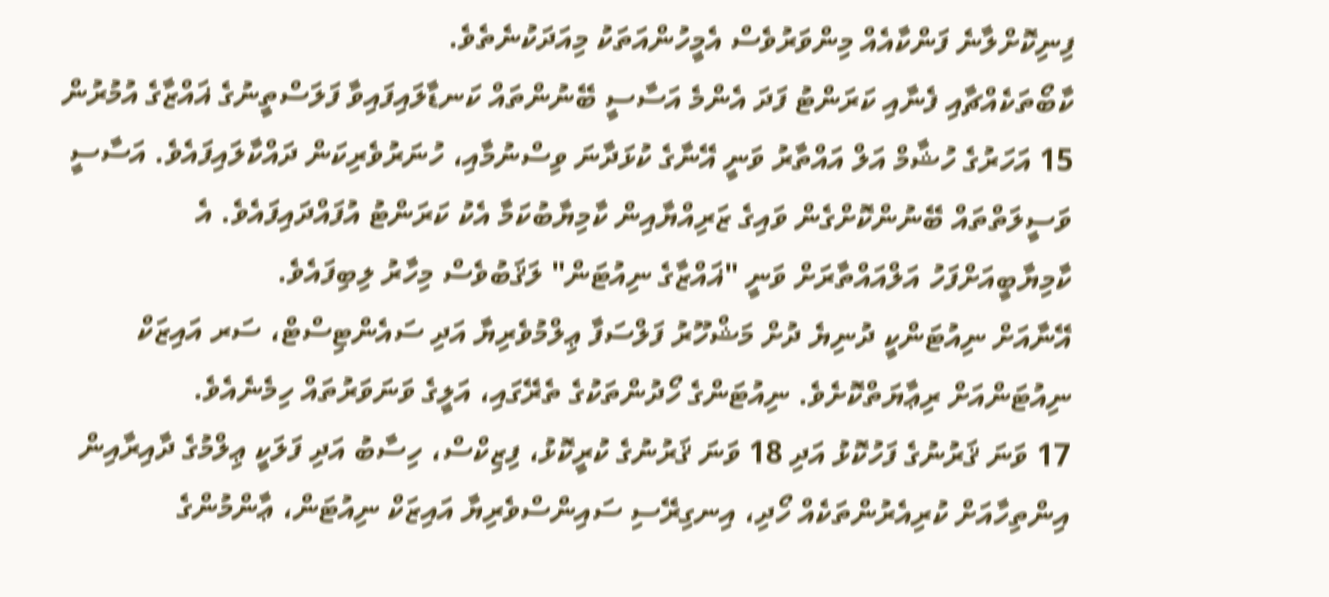ފިނިކޮށްލާނެ ފަންކާއެއް މިންވަރުވެސް އެމީހުންއަތަކު މިއަދަކުނެތެވެ.
ކާބޯތަކެއްޗާއި ފެނާއި ކަރަންޓު ފަދަ އެންމެ އަސާސީ ބޭނުންތައް ކަނޑާލައިފައިވާ ފަލަސްތީނުގެ ޣައްޒާގެ އުމުރުން 15 އަހަރުގެ ހުޝާމް އަލް އައްތާރު ވަނީ އޭނާގެ ކުޅަދާނަ ވިސްނުމާއި، ހުނަރުވެރިކަން ދައްކާލައިފައެވެ. އަސާސީ ވަސީލަތްތައް ބޭނުންކޮށްގެން ވައިގެ ޒަރިއްޔާއިން ކާމިޔާބުކަމާ އެކު ކަރަންޓު އުފައްދައިފައެވެ. އެ ކާމިޔާބީއަށްފަހު އަލްއައްތާރަށް ވަނީ "ޣައްޒާގެ ނިއުޓަން" ލަޤަބުވެސް މިހާރު ލިބިފައެވެ.
އޭނާއަށް ނިއުޓަންކީ ދުނިޔެ ދުށް މަޝްހޫރު ފަލްސަފާ ޢިލްމުވެރިޔާ އަދި ސައެންޓިސްޓް، ސަރ އައިޒަކް ނިއުޓަންއަށް ރިޢާޔަތްކޮށެވެ. ނިއުޓަންގެ ހޯދުންތަކުގެ ތެރޭގައި، އަލީގެ ވަނަވަރުތައް ހިމެނެއެވެ.
17 ވަނަ ޤަރުނުގެ ފަހުކޮޅު އަދި 18 ވަނަ ޤަރުނުގެ ކުރީކޮޅު، ފިޒިކްސް، ހިސާބު އަދި ފަލަކީ ޢިލްމުގެ ދާއިރާއިން އިންތިހާއަށް ކުރިއެރުންތަކެއް ހޯދި، އިނގިރޭސި ސައިންސްވެރިޔާ އައިޒަކް ނިއުޓަން، ޢާންމުންގެ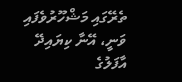ތެރޭގައި މަޝްހޫރުވެފައި ވަނީ، އޭނާ ކިޔައިދޭ އާފަލުގެ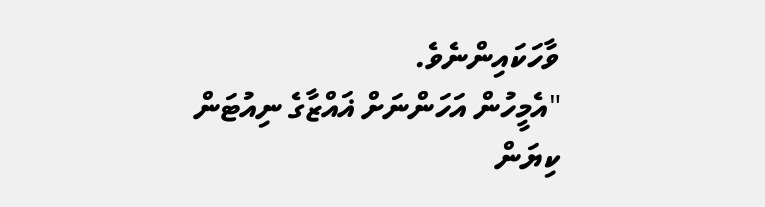ވާހަކައިންނެވެ.
"އެމީހުން އަހަންނަށް ޣައްޒާގެ ނިއުޓަން ކިޔަން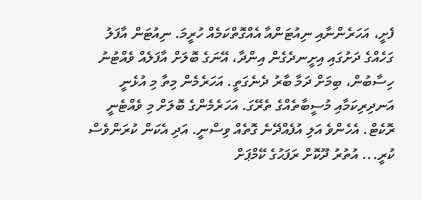ފެށީ، އަހަރެންނާއި ނިއުޓަންއާ އެއްގޮތްކަމެއް ހުރީމަ. ނިއުޓަން އާފަލު ގަހެއްގެ ދަށުގައި އިށީނދެގެން އިންދާ، އޭނަގެ ބޮލަށް އާފަލެއް ވެއްޓުނު ހިސާބުން، ބިމަށް ދަމާ ބާރު ދެނެގަތީ. އަހަރެމެން މިތާ މި އުޅެނީ އަނދިރިކަމާއި މުސީބާތެއްގެ ތެރޭގަ. އަހަރެމެންގެ ބޮލަށް މި ވެއްޓެނީ ރޮކެޓް. އެހެންވެ އަލި އުފެއްދޭނެ ގޮތެއް ވިސްނީ. އަދި އެކަން ކުރަންވެސް ކުރީ... އުތުރު ދޫކޮށް ރަފަޙުގެ ކޭމްޕަށް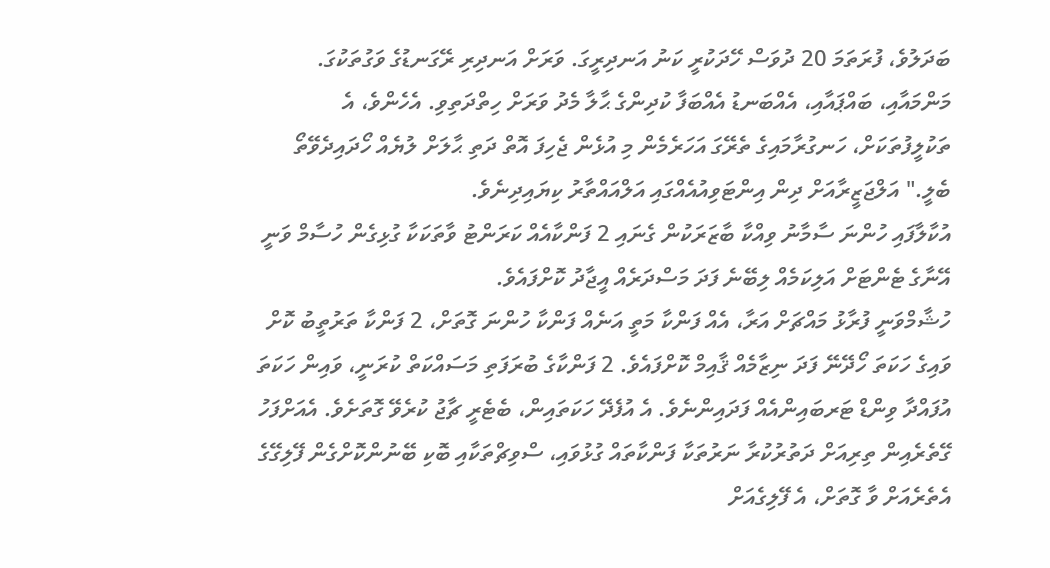ބަދަލުވެ، ފުރަތަމަ 20 ދުވަސް ހޭދަކުރީ ކަނު އަނދިރީގަ. ވަރަށް އަނދިރި ރޭގަނޑުގެ ވަގުތަކުގަ. މަންމައާއި، ބައްޕައާއި، އެއްބަނޑު އެއްބަފާ ކުދިންގެ ޙާލާ މެދު ވަރަށް ހިތްދަތިވި. އެހެންވެ، އެ ތަކުލީފުތަކަށް، ހަނގުރާމައިގެ ތެރޭގަ އަހަރެމެން މި އުޅެން ޖެހިފަ އޮތް ދަތި ޙާލަށް ލުޔެއް ހޯދައިދެވޭތޯ ބެލީ." އަލްޖަޒީރާއަށް ދިން އިންޓަވިއުއެއްގައި އަލްއައްތާރު ކިޔައިދިނެވެ.
އުކާލާފައި ހުންނަ ސާމާނު ވިއްކާ ބާޒަރަކުން ގެނައި 2 ފަންކާއެއް ކަރަންޓު ވާތަކަކާ ގުޅިގެން ހުސާމް ވަނީ އޭނާގެ ޓެންޓަށް އަލިކަމެއް ލިބޭނެ ފަދަ މަސްދަރެއް އީޖާދު ކޮށްފައެވެ.
ހުޝާމްވަނީ ފުރާޅު މައްޗަށް އަރާ، އެއް ފަންކާ މަތީ އަނެއް ފަންކާ ހުންނަ ގޮތަށް، 2 ފަންކާ ތަރުތީބު ކޮށް ވައިގެ ހަކަތަ ހޯދޭނޭ ފަދަ ނިޒާމެއް ޤާއިމް ކޮށްފައެވެ. 2 ފަންކާގެ ބުރަފަތި މަސައްކަތް ކުރަނީ، ވައިން ހަކަތަ އުފައްދާ ވިންޑް ޓަރބައިންއެއް ފަދައިންނެވެ. އެ އުފެދޭ ހަކަތައިން، ބެޓެރީ ޗާޖު ކުރެވޭ ގޮތަށެވެ. އެއަށްފަހު ގޭތެރެއިން ތިރިއަށް ދަތުރުކުރާ ނަރުތަކާ ފަންކާތައް ގުޅުވައި، ސްވިޗްތަކާއި ބޮކި ބޭނުންކޮށްގެން ފޭލިގޭގެ އެތެރެއަށް ވާ ގޮތަށް، އެ ފޭލިގެއަށް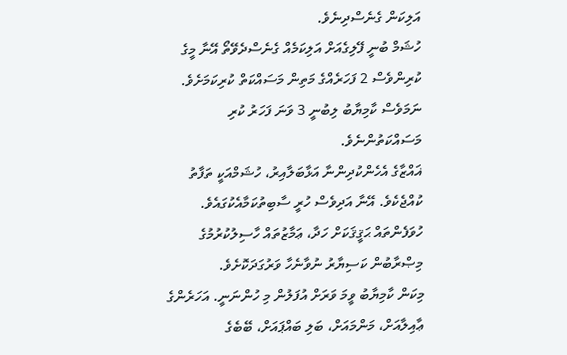އަލިކަން ގެނެސްދިނެވެ.
ހުޝަމް ބުނީ ފޭލިގެއަށް އަލިކަމެއް ގެނެސްދެވޭތޯ އޭނާ މީގެ ކުރިންވެސް 2 ފަހަރެއްގެ މަތިން މަސައްކަތް ކުރިކަމަށެވެ. ނަމަވެސް ކާމިޔާބު ލިބުނީ 3 ވަނަ ފަހަރު ކުރި މަސައްކަތުންނެވެ.
ޣައްޒާގެ އެހެންކުދިންނާ އަޅާބަލާއިރު، ހުޝަމްއަކީ ތަފާތު ކުއްޖެކެވެ. އޭނާ އަދިވެސް ހުރީ ސާބިތުކަމާއެކުގައެވެ. ހުވަފެންތައް ޙަޤީޤަކަށް ހަދާ، ޢަމާޒުތައް ހާސިލުކުރުމުގެ މިޞްރާބުން ކަސިޔާރު ނުވާނެހާ ވަރުގަދަކޮށެވެ.
މިކަން ކާމިޔާބު ވީމަ ވަރަށް އުފަލުން މި ހުންނަނީ. އަހަރެންގެ ޢާއިލާއަށް، މަންމައަށް، ބަލި ބައްޕައަށް، ބޭބެގެ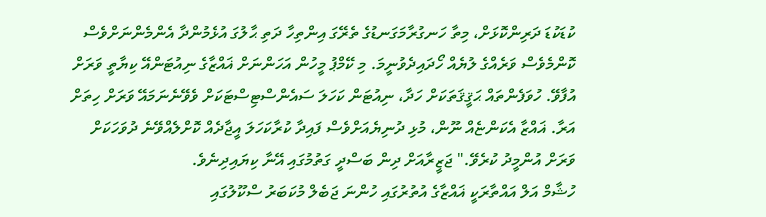ކުޑަކުޑަ ދަރިންކޮޅަށް، މިތާ ހަނގުރާމަގަނޑުގެ ތެރޭގަ އިންތިހާ ދަތި ޙާލުގަ އުޅެމުންދާ އެންމެންނަށްވެސް ކޮންމެވެސް ވަރެއްގެ ލުޔެއް ހޯދައިދެވުނީމަ. މި ކޭމްޕު މީހުން އަހަންނަށް ޣައްޒާގެ ނިއުޓަންއޭ ކިޔާތީ ވަރަށް އުފާވޭ. ހުވަފެންތައް ޙަޤީޤަތަކަށް ހަދާ، ނިއުޓަން ކަހަލަ ސައެންސްޓިސްޓަކަށް ވެވޭނެނަމައޭ ވަރަށް ހިތަށް އަރާ. ޣައްޒާ އެކަންޏެއް ނޫން، މުޅި ދުނިޔެއަށްވެސް ފައިދާ ކުރާކަހަލަ އީޖާދެއް ކޮށްލެއްވޭނެ ދުވަހަކަށް ވަރަށް އުންމީދު ކުރެވޭ." ޖަޒީރާއަށް ދިން ބަސްދީ ގަތުމުގައި އޭނާ ކިޔައިދިނެވެ.
ހުޝާމް އަލް އައްތާރަކީ ޣައްޒާގެ އުތުރުގައި ހުންނަ ޖަބެލް މުކަބަރު ސްކޫލުގައި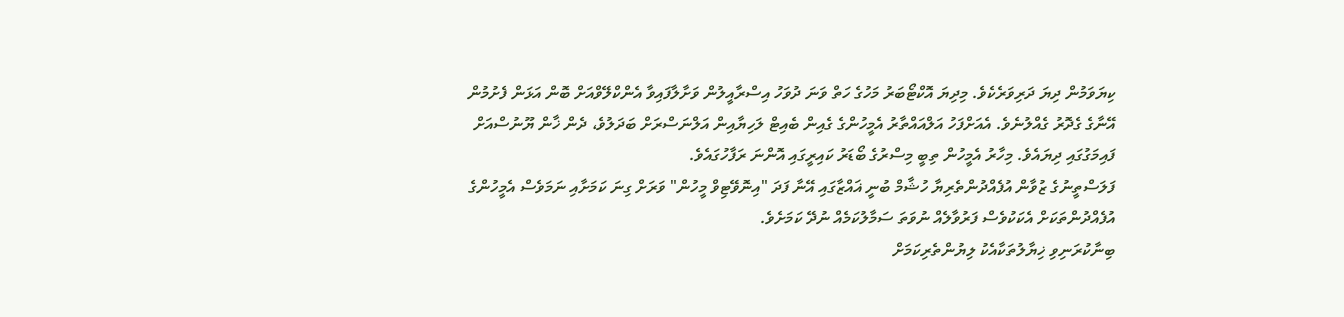ކިޔަވަމުން ދިޔަ ދަރިވަރެކެވެ. މިދިޔަ އޮކްޓޯބަރު މަހުގެ ހަތް ވަނަ ދުވަހު އިސްރާއީލުން ވަށާލާފައިވާ އެންކްލޭވްއަށް ބޮން އަޅަން ފެށުމުން އޭނާގެ ގެދޮރު ގެއްލުނެވެ. އެއަށްފަހު އަލްއައްތާރު އެމީހުންގެ ގެއިން ބެއިޓް ލަހިޔާއިން އަލްނަސްރަށް ބަދަލުވެ، ދެން ޚާން ޔޫނުސްއަށް ފައިމަގުގައި ދިޔައެވެ. މިހާރު އެމީހުން ތިބީ މިސްރުގެ ބޯޑަރު ކައިރީގައި އޮންނަ ރަފާހުގައެވެ.
ފަލަސްތީނުގެ ޒުވާން އުފެއްދުންތެރިޔާ ހުޝާމް ބުނީ ޣައްޒާގައި އޭނާ ފަދަ "އިނޮވޭޓިވް މީހުން" ވަރަށް ގިނަ ކަމަށާއި ނަމަވެސް އެމީހުންގެ އުފެއްދުންތަކަށް އެކަކުވެސް ފަރުވާލެއް ނުވަތަ ސަމާލުކަމެއް ނުދޭ ކަމަށެވެ.
ބިނާކުރަނިވި ޚިޔާލުތަކާއެކު ލިޔުންތެރިކަމަށް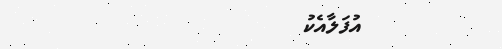އުފަލާއެކު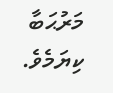މަރުޙަބާ ކިޔަމެވެ.